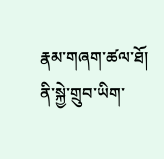རྣམ་གཞག་ཚལ་ཐོ།
ནི་སྐྱེ་གྲུབ་ཡིག་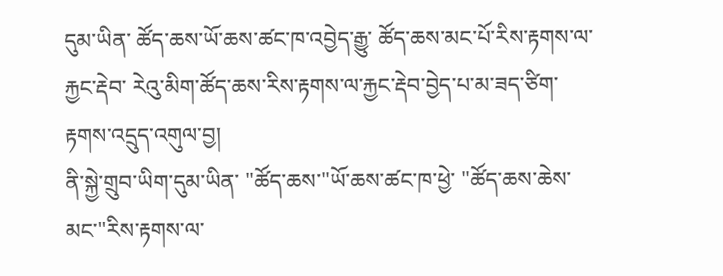དུམ་ཡིན་ ཚོད་ཆས་ཡོ་ཆས་ཚང་ཁ་འབྱེད་རྒྱུ་ ཚོད་ཆས་མང་པོ་རིས་རྟགས་ལ་རྐྱང་རྡེབ་ རེའུ་མིག་ཚོད་ཆས་རིས་རྟགས་ལ་རྐྱང་རྡེབ་བྱེད་པ་མ་ཟད་ཙིག་རྟགས་འདྲུད་འགུལ་བྱ།
ནི་སྐྱེ་གྲུབ་ཡིག་དུམ་ཡིན་ "ཚོད་ཆས་"ཡོ་ཆས་ཚང་ཁ་ཕྱེ་ "ཚོད་ཆས་ཆེས་མང་"རིས་རྟགས་ལ་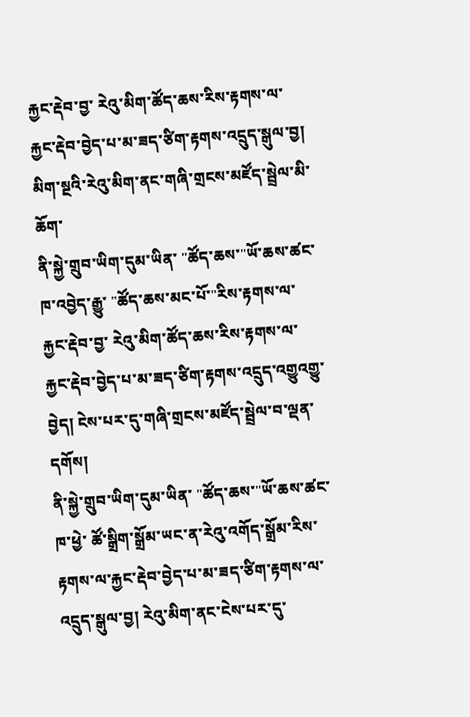རྐྱང་རྡེབ་བྱ་ རེའུ་མིག་ཚོད་ཆས་རིས་རྟགས་ལ་རྐྱང་རྡེབ་བྱེད་པ་མ་ཟད་ཙིག་རྟགས་འདྲུད་སྒུལ་བྱ། མིག་སྔའི་རེའུ་མིག་ནང་གཞི་གྲངས་མཛོད་སྦྲེལ་མི་ཆོག་
ནི་སྐྱེ་གྲུབ་ཡིག་དུམ་ཡིན་ "ཚོད་ཆས་"ཡོ་ཆས་ཚང་ཁ་འབྱེད་རྒྱུ་ "ཚོད་ཆས་མང་པོ་"རིས་རྟགས་ལ་རྐྱང་རྡེབ་བྱ་ རེའུ་མིག་ཚོད་ཆས་རིས་རྟགས་ལ་རྐྱང་རྡེབ་བྱེད་པ་མ་ཟད་ཙིག་རྟགས་འདྲུད་འགྱུའགྱུ་བྱེད། ངེས་པར་དུ་གཞི་གྲངས་མཛོད་སྦྲེལ་བ་ལྡན་དགོས།
ནི་སྐྱེ་གྲུབ་ཡིག་དུམ་ཡིན་ "ཚོད་ཆས་"ཡོ་ཆས་ཚང་ཁ་ཕྱེ་ ཚོ་སྒྲིག་སྒྲོམ་ཡང་ན་རེའུ་འགོད་སྒྲོམ་རིས་རྟགས་ལ་རྐྱང་རྡེབ་བྱེད་པ་མ་ཟད་ཙིག་རྟགས་ལ་འདྲུད་སྒུལ་བྱ། རེའུ་མིག་ནང་ངེས་པར་དུ་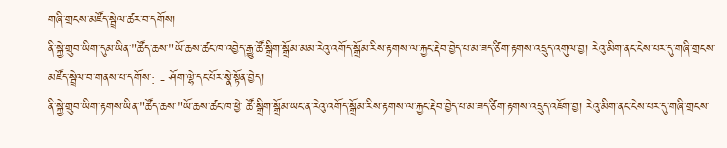གཞི་གྲངས་མཛོད་སྦྲེལ་ཚར་བ་དགོས།
ནི་སྐྱེ་གྲུབ་ཡིག་དུམ་ཡིན་"ཚོད་ཆས་"ཡོ་ཆས་ཚང་ཁ་འབྱེད་རྒྱུ་ཚོ་སྒྲིག་སྒྲོམ་མམ་རེའུ་འགོད་སྒྲོམ་རིས་རྟགས་ལ་རྐྱང་རྡེབ་བྱེད་པ་མ་ཟད་ཙིག་རྟགས་འདྲུད་འགུལ་བྱ། རེའུ་མིག་ནང་ངེས་པར་དུ་གཞི་གྲངས་མཛོད་སྦྲེལ་བ་གནས་པ་དགོས་: - ཤོག་ལྷེ་དང་པོར་སྣེ་སྟོན་བྱེད།
ནི་སྐྱེ་གྲུབ་ཡིག་རྟགས་ཡིན་"ཚོད་ཆས་"ཡོ་ཆས་ཚང་ཁ་ཕྱེ་ ཚོ་སྒྲིག་སྒྲོམ་ཡང་ན་རེའུ་འགོད་སྒྲོམ་རིས་རྟགས་ལ་རྐྱང་རྡེབ་བྱེད་པ་མ་ཟད་ཙིག་རྟགས་འདྲུད་འཇོག་བྱ། རེའུ་མིག་ནང་ངེས་པར་དུ་གཞི་གྲངས་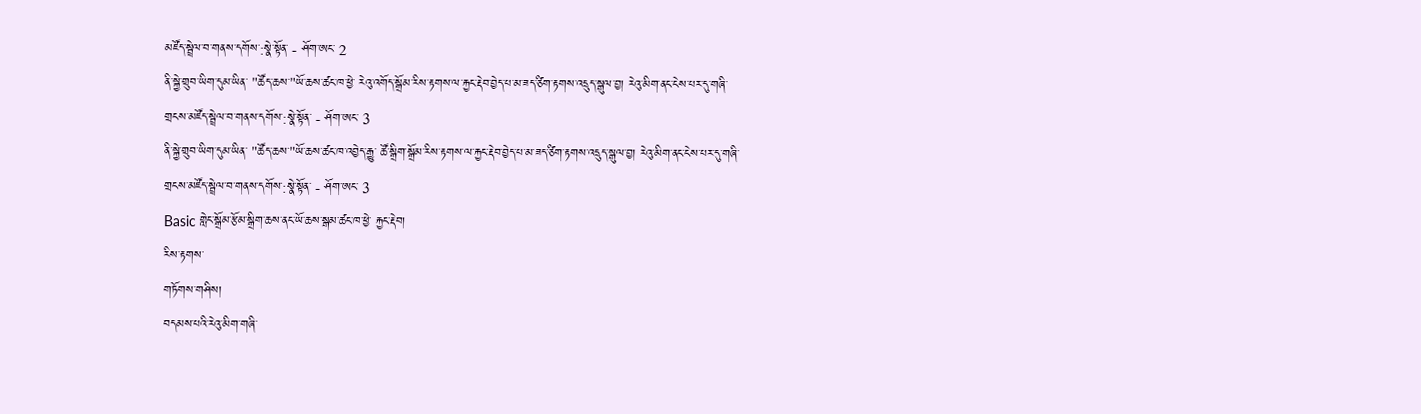མཛོད་སྦྲེལ་བ་གནས་དགོས་:སྣེ་སྟོན་ - ཤོག་ཨང་ 2
ནི་སྐྱེ་གྲུབ་ཡིག་དུམ་ཡིན་ "ཚོད་ཆས་"ཡོ་ཆས་ཚང་ཁ་ཕྱེ་ རེའུ་འགོད་སྒྲོམ་རིས་རྟགས་ལ་རྐྱང་རྡེབ་བྱེད་པ་མ་ཟད་ཙིག་རྟགས་འདྲུད་སྒུལ་བྱ། རེའུ་མིག་ནང་ངེས་པར་དུ་གཞི་གྲངས་མཛོད་སྦྲེལ་བ་གནས་དགོས་:སྣེ་སྟོན་ - ཤོག་ཨང་ 3
ནི་སྐྱེ་གྲུབ་ཡིག་དུམ་ཡིན་ "ཚོད་ཆས་"ཡོ་ཆས་ཚང་ཁ་འབྱེད་རྒྱུ་ ཚོ་སྒྲིག་སྒྲོམ་རིས་རྟགས་ལ་རྐྱང་རྡེབ་བྱེད་པ་མ་ཟད་ཙིག་རྟགས་འདྲུད་སྒུལ་བྱ། རེའུ་མིག་ནང་ངེས་པར་དུ་གཞི་གྲངས་མཛོད་སྦྲེལ་བ་གནས་དགོས་:སྣེ་སྟོན་ - ཤོག་ཨང་ 3
Basic གླེང་སྒྲོམ་རྩོམ་སྒྲིག་ཆས་ནང་ཡོ་ཆས་སྒམ་ཚང་ཁ་ཕྱེ་ རྐྱང་རྡེབ།
རིས་རྟགས་
གཏོགས་གཤིས།
བདམས་པའི་རེའུ་མིག་གཞི་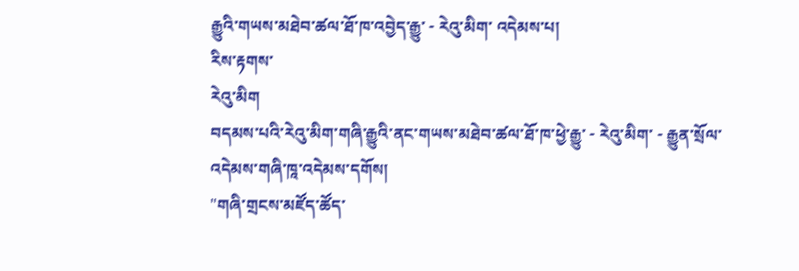རྒྱུའི་གཡས་མཐེབ་ཚལ་ཐོ་ཁ་འབྱེད་རྒྱུ་ - རེའུ་མིག་ འདེམས་པ།
རིས་རྟགས་
རེའུ་མིག
བདམས་པའི་རེའུ་མིག་གཞི་རྒྱུའི་ནང་གཡས་མཐེབ་ཚལ་ཐོ་ཁ་ཕྱེ་རྒྱུ་ - རེའུ་མིག་ - རྒྱུན་སྲོལ་འདེམས་གཞི་ཁཱ་འདེམས་དགོས།
"གཞི་གྲངས་མཛོད་ཚོད་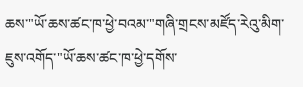ཆས་"ཡོ་ཆས་ཚང་ཁ་ཕྱེ་བའམ་"གཞི་གྲངས་མཛོད་རེའུ་མིག་ཇུས་འགོད་"ཡོ་ཆས་ཚང་ཁ་ཕྱེ་དགོས་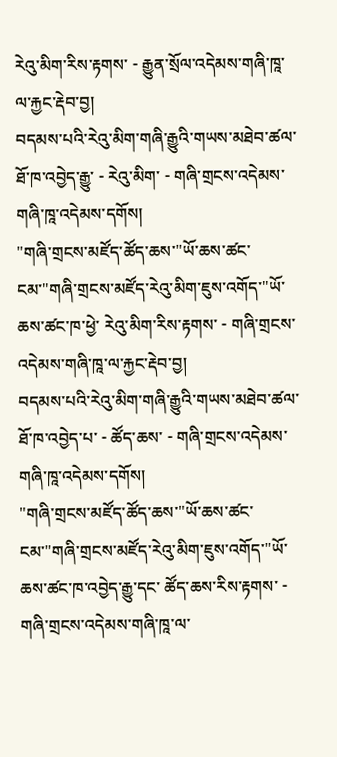རེའུ་མིག་རིས་རྟགས་ - རྒྱུན་སྲོལ་འདེམས་གཞི་ཁཱ་ལ་རྐྱང་རྡེབ་བྱ།
བདམས་པའི་རེའུ་མིག་གཞི་རྒྱུའི་གཡས་མཐེབ་ཚལ་ཐོ་ཁ་འབྱེད་རྒྱུ་ - རེའུ་མིག་ - གཞི་གྲངས་འདེམས་གཞི་ཁཱ་འདེམས་དགོས།
"གཞི་གྲངས་མཛོད་ཚོད་ཆས་"ཡོ་ཆས་ཚང་ངམ་"གཞི་གྲངས་མཛོད་རེའུ་མིག་ཇུས་འགོད་"ཡོ་ཆས་ཚང་ཁ་ཕྱེ་ རེའུ་མིག་རིས་རྟགས་ - གཞི་གྲངས་འདེམས་གཞི་ཁཱ་ལ་རྐྱང་རྡེབ་བྱ།
བདམས་པའི་རེའུ་མིག་གཞི་རྒྱུའི་གཡས་མཐེབ་ཚལ་ཐོ་ཁ་འབྱེད་པ་ - ཚོད་ཆས་ - གཞི་གྲངས་འདེམས་གཞི་ཁཱ་འདེམས་དགོས།
"གཞི་གྲངས་མཛོད་ཚོད་ཆས་"ཡོ་ཆས་ཚང་ངམ་"གཞི་གྲངས་མཛོད་རེའུ་མིག་ཇུས་འགོད་"ཡོ་ཆས་ཚང་ཁ་འབྱེད་རྒྱུ་དང་ ཚོད་ཆས་རིས་རྟགས་ - གཞི་གྲངས་འདེམས་གཞི་ཁཱ་ལ་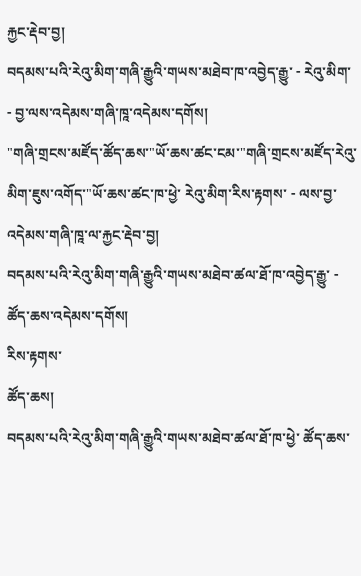རྐྱང་རྡེབ་བྱ།
བདམས་པའི་རེའུ་མིག་གཞི་རྒྱུའི་གཡས་མཐེབ་ཁ་འབྱེད་རྒྱུ་ - རེའུ་མིག་ - བྱ་ལས་འདེམས་གཞི་ཁཱ་འདེམས་དགོས།
"གཞི་གྲངས་མཛོད་ཚོད་ཆས་"ཡོ་ཆས་ཚང་ངམ་"གཞི་གྲངས་མཛོད་རེའུ་མིག་ཇུས་འགོད་"ཡོ་ཆས་ཚང་ཁ་ཕྱེ་ རེའུ་མིག་རིས་རྟགས་ - ལས་བྱ་འདེམས་གཞི་ཁཱ་ལ་རྐྱང་རྡེབ་བྱ།
བདམས་པའི་རེའུ་མིག་གཞི་རྒྱུའི་གཡས་མཐེབ་ཚལ་ཐོ་ཁ་འབྱེད་རྒྱུ་ - ཚོད་ཆས་འདེམས་དགོས།
རིས་རྟགས་
ཚོད་ཆས།
བདམས་པའི་རེའུ་མིག་གཞི་རྒྱུའི་གཡས་མཐེབ་ཚལ་ཐོ་ཁ་ཕྱེ་ ཚོད་ཆས་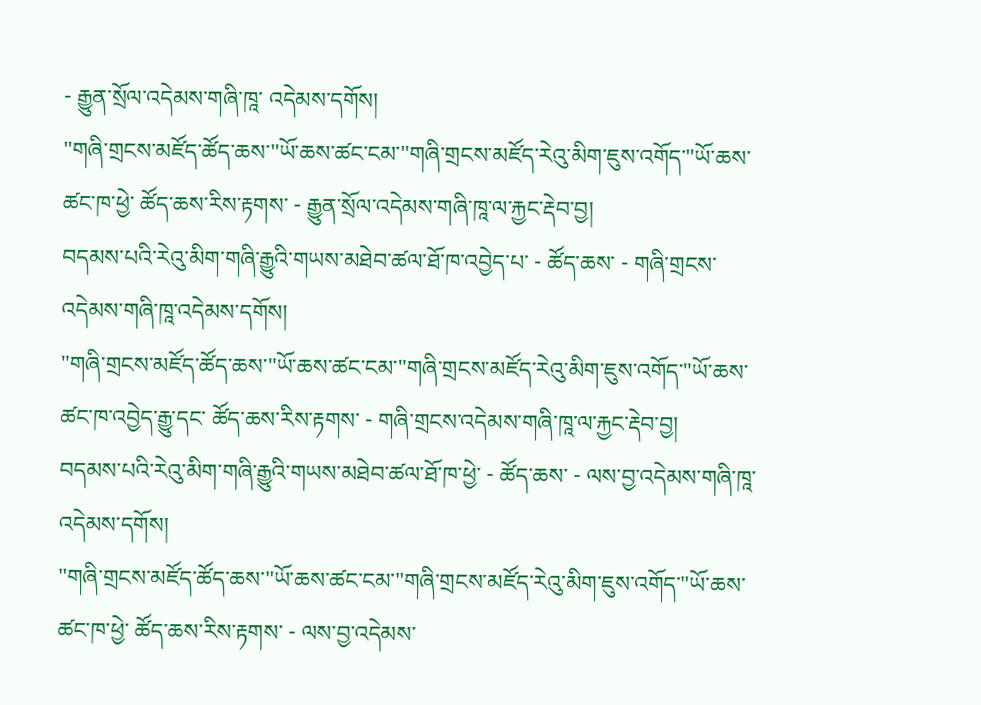- རྒྱུན་སྲོལ་འདེམས་གཞི་ཁཱ་ འདེམས་དགོས།
"གཞི་གྲངས་མཛོད་ཚོད་ཆས་"ཡོ་ཆས་ཚང་ངམ་"གཞི་གྲངས་མཛོད་རེའུ་མིག་ཇུས་འགོད་"ཡོ་ཆས་ཚང་ཁ་ཕྱེ་ ཚོད་ཆས་རིས་རྟགས་ - རྒྱུན་སྲོལ་འདེམས་གཞི་ཁཱ་ལ་རྐྱང་རྡེབ་བྱ།
བདམས་པའི་རེའུ་མིག་གཞི་རྒྱུའི་གཡས་མཐེབ་ཚལ་ཐོ་ཁ་འབྱེད་པ་ - ཚོད་ཆས་ - གཞི་གྲངས་འདེམས་གཞི་ཁཱ་འདེམས་དགོས།
"གཞི་གྲངས་མཛོད་ཚོད་ཆས་"ཡོ་ཆས་ཚང་ངམ་"གཞི་གྲངས་མཛོད་རེའུ་མིག་ཇུས་འགོད་"ཡོ་ཆས་ཚང་ཁ་འབྱེད་རྒྱུ་དང་ ཚོད་ཆས་རིས་རྟགས་ - གཞི་གྲངས་འདེམས་གཞི་ཁཱ་ལ་རྐྱང་རྡེབ་བྱ།
བདམས་པའི་རེའུ་མིག་གཞི་རྒྱུའི་གཡས་མཐེབ་ཚལ་ཐོ་ཁ་ཕྱེ་ - ཚོད་ཆས་ - ལས་བྱ་འདེམས་གཞི་ཁཱ་འདེམས་དགོས།
"གཞི་གྲངས་མཛོད་ཚོད་ཆས་"ཡོ་ཆས་ཚང་ངམ་"གཞི་གྲངས་མཛོད་རེའུ་མིག་ཇུས་འགོད་"ཡོ་ཆས་ཚང་ཁ་ཕྱེ་ ཚོད་ཆས་རིས་རྟགས་ - ལས་བྱ་འདེམས་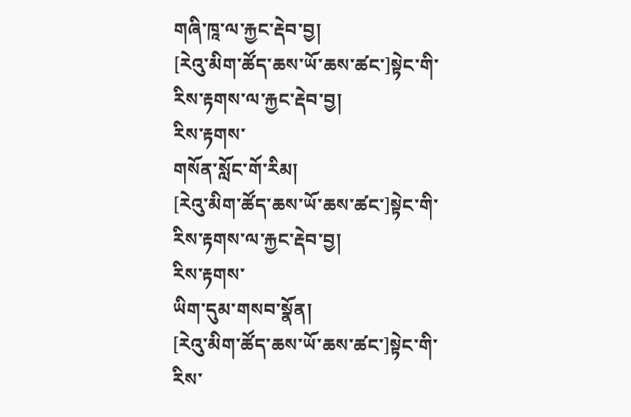གཞི་ཁཱ་ལ་རྐྱང་རྡེབ་བྱ།
[རེའུ་མིག་ཚོད་ཆས་ཡོ་ཆས་ཚང་]སྟེང་གི་རིས་རྟགས་ལ་རྐྱང་རྡེབ་བྱ།
རིས་རྟགས་
གསོན་སློང་གོ་རིམ།
[རེའུ་མིག་ཚོད་ཆས་ཡོ་ཆས་ཚང་]སྟེང་གི་རིས་རྟགས་ལ་རྐྱང་རྡེབ་བྱ།
རིས་རྟགས་
ཡིག་དུམ་གསབ་སྣོན།
[རེའུ་མིག་ཚོད་ཆས་ཡོ་ཆས་ཚང་]སྟེང་གི་རིས་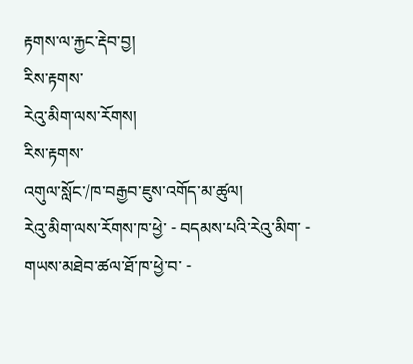རྟགས་ལ་རྐྱང་རྡེབ་བྱ།
རིས་རྟགས་
རེའུ་མིག་ལས་རོགས།
རིས་རྟགས་
འགུལ་སློང་/ཁ་བརྒྱབ་ཇུས་འགོད་མ་ཚུལ།
རེའུ་མིག་ལས་རོགས་ཁ་ཕྱེ་ - བདམས་པའི་རེའུ་མིག་ - གཡས་མཐེབ་ཚལ་ཐོ་ཁ་ཕྱེ་བ་ -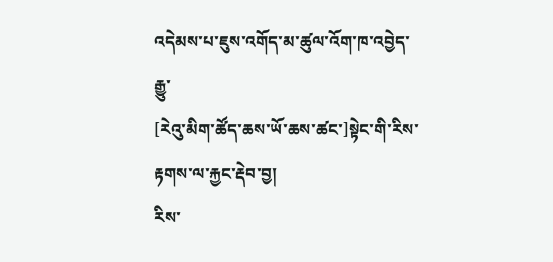འདེམས་པ་ཇུས་འགོད་མ་ཚུལ་འོག་ཁ་འབྱེད་རྒྱུ་
[རེའུ་མིག་ཚོད་ཆས་ཡོ་ཆས་ཚང་]སྟེང་གི་རིས་རྟགས་ལ་རྐྱང་རྡེབ་བྱ།
རིས་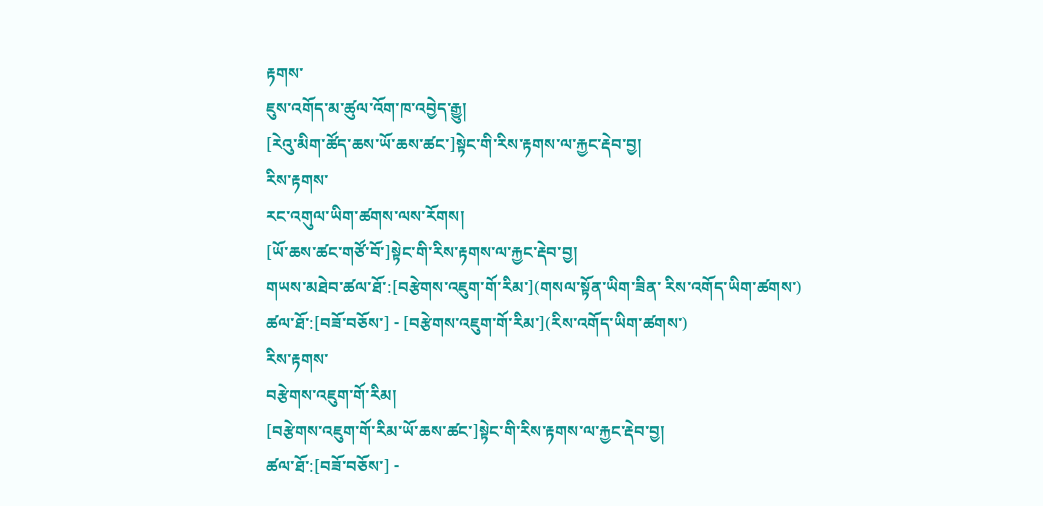རྟགས་
ཇུས་འགོད་མ་ཚུལ་འོག་ཁ་འབྱེད་རྒྱུ།
[རེའུ་མིག་ཚོད་ཆས་ཡོ་ཆས་ཚང་]སྟེང་གི་རིས་རྟགས་ལ་རྐྱང་རྡེབ་བྱ།
རིས་རྟགས་
རང་འགུལ་ཡིག་ཚགས་ལས་རོགས།
[ཡོ་ཆས་ཚང་གཙོ་བོ་]སྟེང་གི་རིས་རྟགས་ལ་རྐྱང་རྡེབ་བྱ།
གཡས་མཐེབ་ཚལ་ཐོ་:[བརྩེགས་འཇུག་གོ་རིམ་](གསལ་སྟོན་ཡིག་ཟིན་ རིས་འགོད་ཡིག་ཚགས་)
ཚལ་ཐོ་:[བཟོ་བཅོས་] - [བརྩེགས་འཇུག་གོ་རིམ་](རིས་འགོད་ཡིག་ཚགས་)
རིས་རྟགས་
བརྩེགས་འཇུག་གོ་རིམ།
[བརྩེགས་འཇུག་གོ་རིམ་ཡོ་ཆས་ཚང་]སྟེང་གི་རིས་རྟགས་ལ་རྐྱང་རྡེབ་བྱ།
ཚལ་ཐོ་:[བཟོ་བཅོས་] -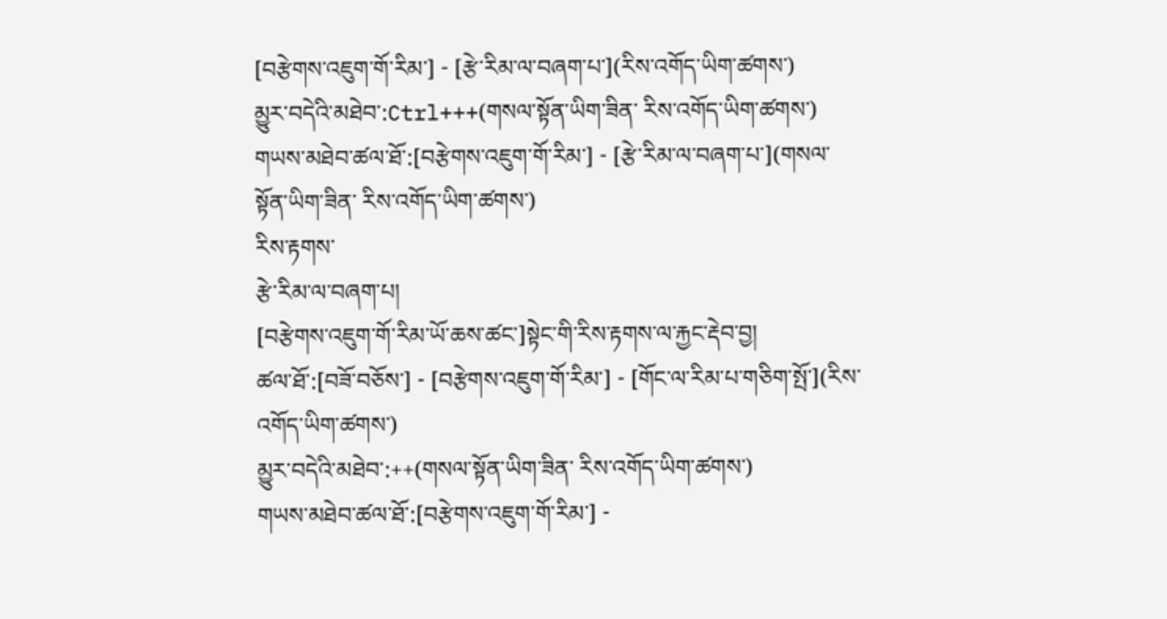[བརྩེགས་འཇུག་གོ་རིམ་] - [རྩེ་རིམ་ལ་བཞག་པ་](རིས་འགོད་ཡིག་ཚགས་)
མྱུར་བདེའི་མཐེབ་:Ctrl+++(གསལ་སྟོན་ཡིག་ཟིན་ རིས་འགོད་ཡིག་ཚགས་)
གཡས་མཐེབ་ཚལ་ཐོ་:[བརྩེགས་འཇུག་གོ་རིམ་] - [རྩེ་རིམ་ལ་བཞག་པ་](གསལ་སྟོན་ཡིག་ཟིན་ རིས་འགོད་ཡིག་ཚགས་)
རིས་རྟགས་
རྩེ་རིམ་ལ་བཞག་པ།
[བརྩེགས་འཇུག་གོ་རིམ་ཡོ་ཆས་ཚང་]སྟེང་གི་རིས་རྟགས་ལ་རྐྱང་རྡེབ་བྱ།
ཚལ་ཐོ་:[བཟོ་བཅོས་] - [བརྩེགས་འཇུག་གོ་རིམ་] - [གོང་ལ་རིམ་པ་གཅིག་སྤོ་](རིས་འགོད་ཡིག་ཚགས་)
མྱུར་བདེའི་མཐེབ་:++(གསལ་སྟོན་ཡིག་ཟིན་ རིས་འགོད་ཡིག་ཚགས་)
གཡས་མཐེབ་ཚལ་ཐོ་:[བརྩེགས་འཇུག་གོ་རིམ་] -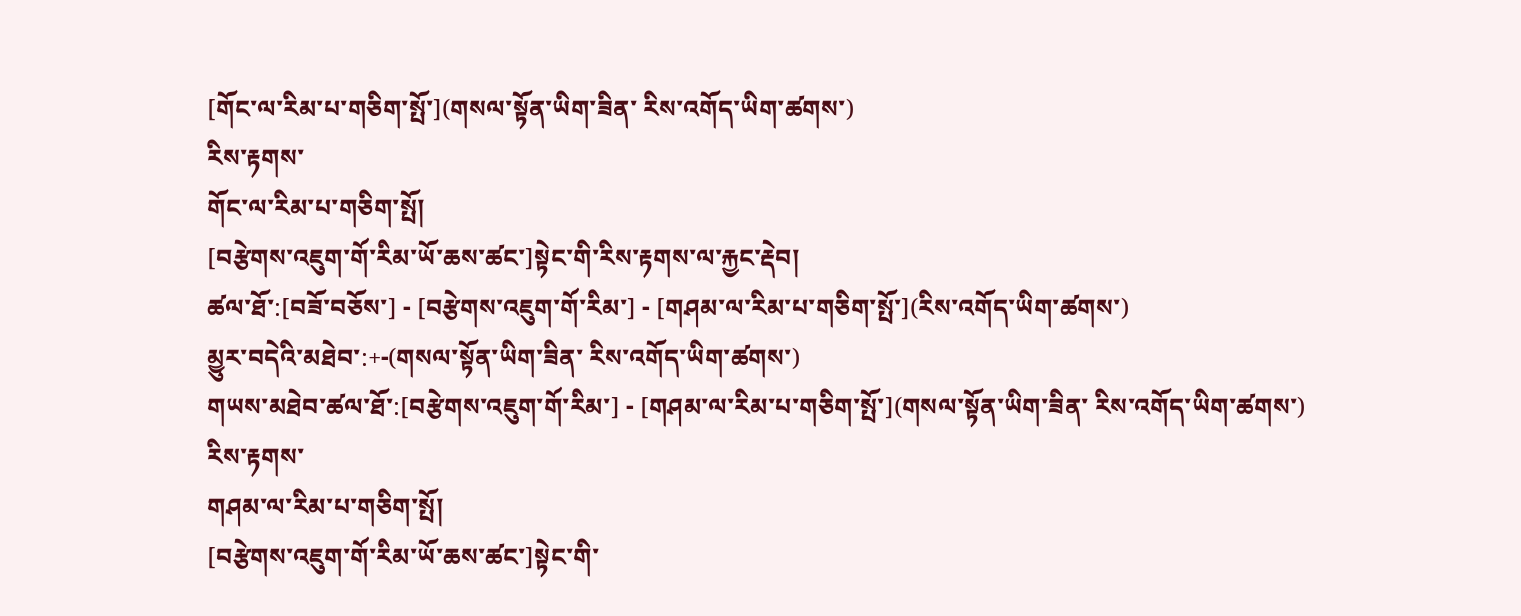[གོང་ལ་རིམ་པ་གཅིག་སྤོ་](གསལ་སྟོན་ཡིག་ཟིན་ རིས་འགོད་ཡིག་ཚགས་)
རིས་རྟགས་
གོང་ལ་རིམ་པ་གཅིག་སྤོ།
[བརྩེགས་འཇུག་གོ་རིམ་ཡོ་ཆས་ཚང་]སྟེང་གི་རིས་རྟགས་ལ་རྐྱང་རྡེབ།
ཚལ་ཐོ་:[བཟོ་བཅོས་] - [བརྩེགས་འཇུག་གོ་རིམ་] - [གཤམ་ལ་རིམ་པ་གཅིག་སྤོ་](རིས་འགོད་ཡིག་ཚགས་)
མྱུར་བདེའི་མཐེབ་:+-(གསལ་སྟོན་ཡིག་ཟིན་ རིས་འགོད་ཡིག་ཚགས་)
གཡས་མཐེབ་ཚལ་ཐོ་:[བརྩེགས་འཇུག་གོ་རིམ་] - [གཤམ་ལ་རིམ་པ་གཅིག་སྤོ་](གསལ་སྟོན་ཡིག་ཟིན་ རིས་འགོད་ཡིག་ཚགས་)
རིས་རྟགས་
གཤམ་ལ་རིམ་པ་གཅིག་སྤོ།
[བརྩེགས་འཇུག་གོ་རིམ་ཡོ་ཆས་ཚང་]སྟེང་གི་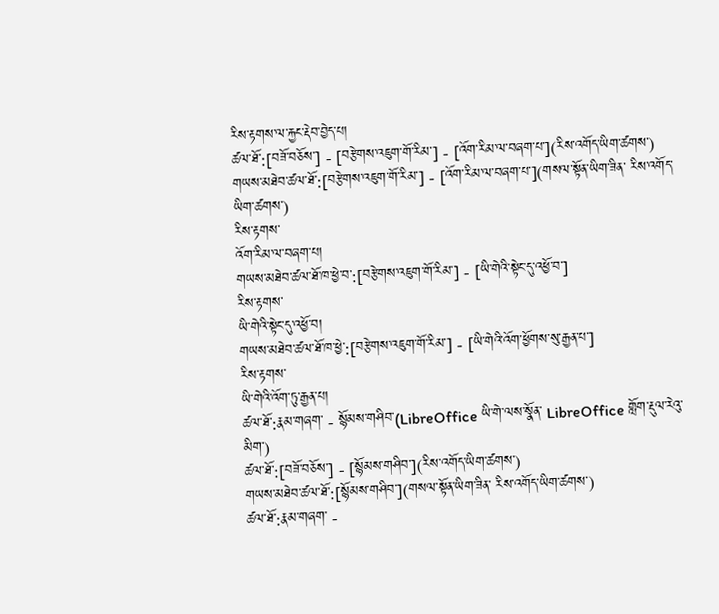རིས་རྟགས་ལ་རྐྱང་རྡེབ་བྱེད་པ།
ཚལ་ཐོ་:[བཟོ་བཅོས་] - [བརྩེགས་འཇུག་གོ་རིམ་] - [འོག་རིམ་ལ་བཞག་པ་](རིས་འགོད་ཡིག་ཚགས་)
གཡས་མཐེབ་ཚལ་ཐོ་:[བརྩེགས་འཇུག་གོ་རིམ་] - [འོག་རིམ་ལ་བཞག་པ་](གསལ་སྟོན་ཡིག་ཟིན་ རིས་འགོད་ཡིག་ཚགས་)
རིས་རྟགས་
འོག་རིམ་ལ་བཞག་པ།
གཡས་མཐེབ་ཚལ་ཐོ་ཁ་ཕྱེ་བ་:[བརྩེགས་འཇུག་གོ་རིམ་] - [ཡི་གེའི་སྟེང་དུ་འཕྱོ་བ་]
རིས་རྟགས་
ཡི་གེའི་སྟེང་དུ་འཕྱོ་བ།
གཡས་མཐེབ་ཚལ་ཐོ་ཁ་ཕྱེ་:[བརྩེགས་འཇུག་གོ་རིམ་] - [ཡི་གེའི་འོག་ཕྱོགས་སུ་རྒྱན་པ་]
རིས་རྟགས་
ཡི་གེའི་འོག་ཏུ་རྒྱན་པ།
ཚལ་ཐོ་:རྣམ་གཞག་ - སྙོམས་གཤིབ་(LibreOffice ཡི་གེ་ལས་སྣོན་ LibreOffice གློག་རྡུལ་རེའུ་མིག་)
ཚལ་ཐོ་:[བཟོ་བཅོས་] - [སྙོམས་གཤིབ་](རིས་འགོད་ཡིག་ཚགས་)
གཡས་མཐེབ་ཚལ་ཐོ་:[སྙོམས་གཤིབ་](གསལ་སྟོན་ཡིག་ཟིན་ རིས་འགོད་ཡིག་ཚགས་)
ཚལ་ཐོ་:རྣམ་གཞག་ -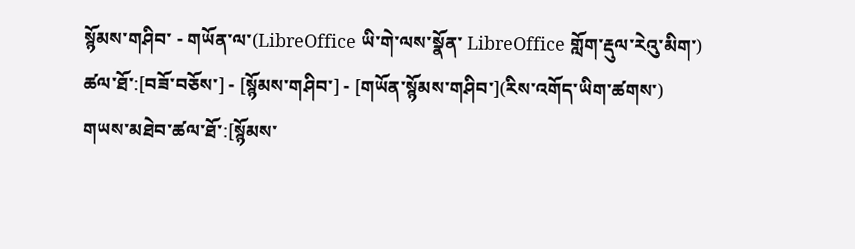སྙོམས་གཤིབ་ - གཡོན་ལ་(LibreOffice ཡི་གེ་ལས་སྣོན་ LibreOffice གློག་རྡུལ་རེའུ་མིག་)
ཚལ་ཐོ་:[བཟོ་བཅོས་] - [སྙོམས་གཤིབ་] - [གཡོན་སྙོམས་གཤིབ་](རིས་འགོད་ཡིག་ཚགས་)
གཡས་མཐེབ་ཚལ་ཐོ་:[སྙོམས་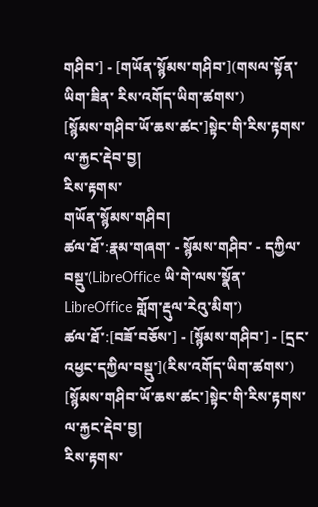གཤིབ་] - [གཡོན་སྙོམས་གཤིབ་](གསལ་སྟོན་ཡིག་ཟིན་ རིས་འགོད་ཡིག་ཚགས་)
[སྙོམས་གཤིབ་ཡོ་ཆས་ཚང་]སྟེང་གི་རིས་རྟགས་ལ་རྐྱང་རྡེབ་བྱ།
རིས་རྟགས་
གཡོན་སྙོམས་གཤིབ།
ཚལ་ཐོ་:རྣམ་གཞག་ - སྙོམས་གཤིབ་ - དཀྱིལ་བསྡུ་(LibreOffice ཡི་གེ་ལས་སྣོན་ LibreOffice གློག་རྡུལ་རེའུ་མིག་)
ཚལ་ཐོ་:[བཟོ་བཅོས་] - [སྙོམས་གཤིབ་] - [དྲང་འཕྱང་དཀྱིལ་བསྡུ་](རིས་འགོད་ཡིག་ཚགས་)
[སྙོམས་གཤིབ་ཡོ་ཆས་ཚང་]སྟེང་གི་རིས་རྟགས་ལ་རྐྱང་རྡེབ་བྱ།
རིས་རྟགས་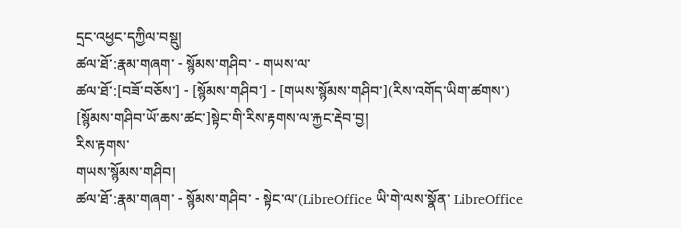དྲང་འཕྱང་དཀྱིལ་བསྡུ།
ཚལ་ཐོ་:རྣམ་གཞག་ - སྙོམས་གཤིབ་ - གཡས་ལ་
ཚལ་ཐོ་:[བཟོ་བཅོས་] - [སྙོམས་གཤིབ་] - [གཡས་སྙོམས་གཤིབ་](རིས་འགོད་ཡིག་ཚགས་)
[སྙོམས་གཤིབ་ཡོ་ཆས་ཚང་]སྟེང་གི་རིས་རྟགས་ལ་རྐྱང་རྡེབ་བྱ།
རིས་རྟགས་
གཡས་སྙོམས་གཤིབ།
ཚལ་ཐོ་:རྣམ་གཞག་ - སྙོམས་གཤིབ་ - སྟེང་ལ་(LibreOffice ཡི་གེ་ལས་སྣོན་ LibreOffice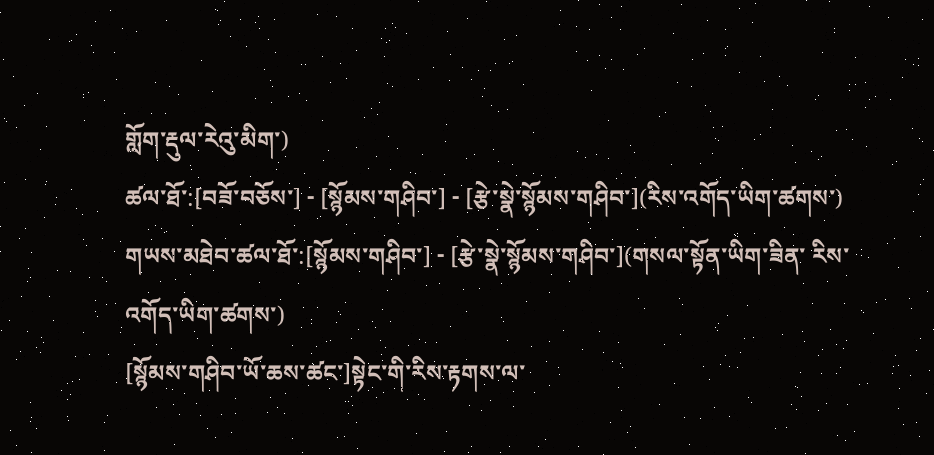གློག་རྡུལ་རེའུ་མིག་)
ཚལ་ཐོ་:[བཟོ་བཅོས་] - [སྙོམས་གཤིབ་] - [རྩེ་སྣེ་སྙོམས་གཤིབ་](རིས་འགོད་ཡིག་ཚགས་)
གཡས་མཐེབ་ཚལ་ཐོ་:[སྙོམས་གཤིབ་] - [རྩེ་སྣེ་སྙོམས་གཤིབ་](གསལ་སྟོན་ཡིག་ཟིན་ རིས་འགོད་ཡིག་ཚགས་)
[སྙོམས་གཤིབ་ཡོ་ཆས་ཚང་]སྟེང་གི་རིས་རྟགས་ལ་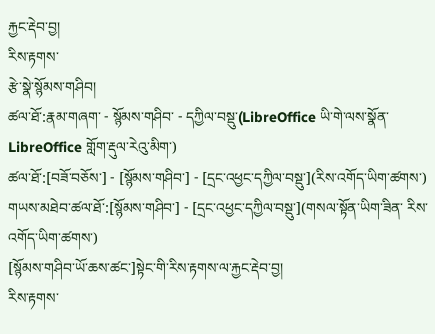རྐྱང་རྡེབ་བྱ།
རིས་རྟགས་
རྩེ་སྣེ་སྙོམས་གཤིབ།
ཚལ་ཐོ་:རྣམ་གཞག་ - སྙོམས་གཤིབ་ - དཀྱིལ་བསྡུ་(LibreOffice ཡི་གེ་ལས་སྣོན་ LibreOffice གློག་རྡུལ་རེའུ་མིག་)
ཚལ་ཐོ་:[བཟོ་བཅོས་] - [སྙོམས་གཤིབ་] - [དྲང་འཕྱང་དཀྱིལ་བསྡུ་](རིས་འགོད་ཡིག་ཚགས་)
གཡས་མཐེབ་ཚལ་ཐོ་:[སྙོམས་གཤིབ་] - [དྲང་འཕྱང་དཀྱིལ་བསྡུ་](གསལ་སྟོན་ཡིག་ཟིན་ རིས་འགོད་ཡིག་ཚགས་)
[སྙོམས་གཤིབ་ཡོ་ཆས་ཚང་]སྟེང་གི་རིས་རྟགས་ལ་རྐྱང་རྡེབ་བྱ།
རིས་རྟགས་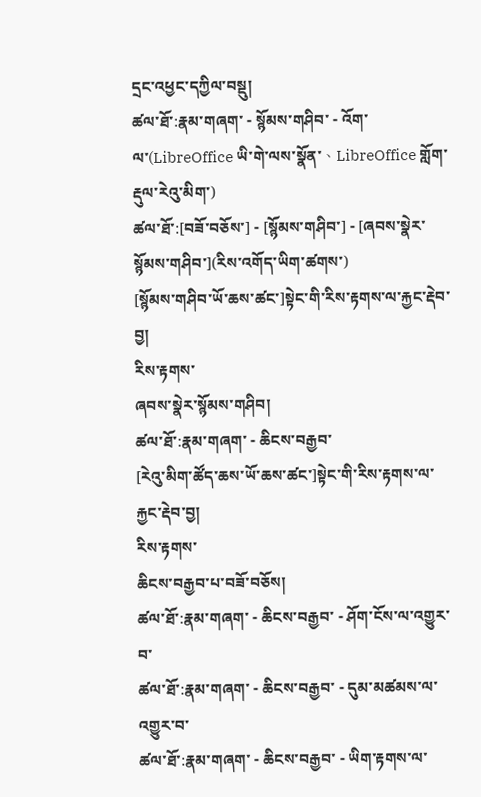དྲང་འཕྱང་དཀྱིལ་བསྡུ།
ཚལ་ཐོ་:རྣམ་གཞག་ - སྙོམས་གཤིབ་ - འོག་ལ་(LibreOffice ཡི་གེ་ལས་སྣོན་、LibreOffice གློག་རྡུལ་རེའུ་མིག་)
ཚལ་ཐོ་:[བཟོ་བཅོས་] - [སྙོམས་གཤིབ་] - [ཞབས་སྣེར་སྙོམས་གཤིབ་](རིས་འགོད་ཡིག་ཚགས་)
[སྙོམས་གཤིབ་ཡོ་ཆས་ཚང་]སྟེང་གི་རིས་རྟགས་ལ་རྐྱང་རྡེབ་བྱ།
རིས་རྟགས་
ཞབས་སྣེར་སྙོམས་གཤིབ།
ཚལ་ཐོ་:རྣམ་གཞག་ - ཆིངས་བརྒྱབ་
[རེའུ་མིག་ཚོད་ཆས་ཡོ་ཆས་ཚང་]སྟེང་གི་རིས་རྟགས་ལ་རྐྱང་རྡེབ་བྱ།
རིས་རྟགས་
ཆིངས་བརྒྱབ་པ་བཟོ་བཅོས།
ཚལ་ཐོ་:རྣམ་གཞག་ - ཆིངས་བརྒྱབ་ - ཤོག་ངོས་ལ་འགྱུར་བ་
ཚལ་ཐོ་:རྣམ་གཞག་ - ཆིངས་བརྒྱབ་ - དུམ་མཚམས་ལ་འགྱུར་བ་
ཚལ་ཐོ་:རྣམ་གཞག་ - ཆིངས་བརྒྱབ་ - ཡིག་རྟགས་ལ་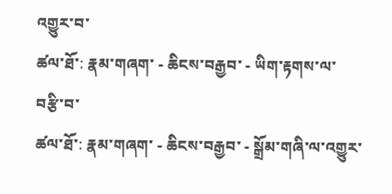འགྱུར་བ་
ཚལ་ཐོ་: རྣམ་གཞག་ - ཆིངས་བརྒྱབ་ - ཡིག་རྟགས་ལ་བརྩི་བ་
ཚལ་ཐོ་: རྣམ་གཞག་ - ཆིངས་བརྒྱབ་ - སྒྲོམ་གཞི་ལ་འགྱུར་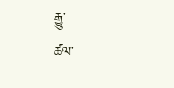རྒྱུ་
ཚལ་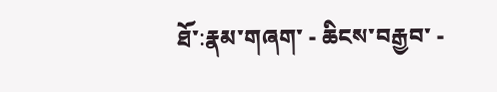ཐོ་:རྣམ་གཞག་ - ཆིངས་བརྒྱབ་ -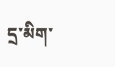དྲ་མིག་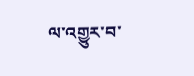ལ་འགྱུར་བ་